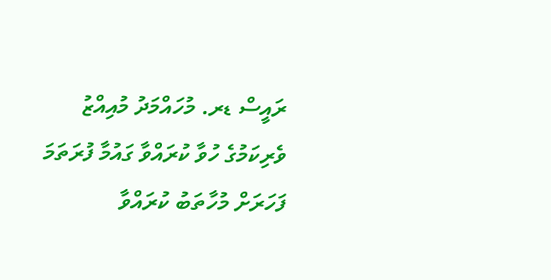ރައީސް ޑރ. މުހައްމަދު މުއިއްޒު ވެރިކަމުގެ ހުވާ ކުރައްވާ ގައުމާ ފުރަތަމަ ފަހަރަށް މުހާތަބު ކުރައްވާ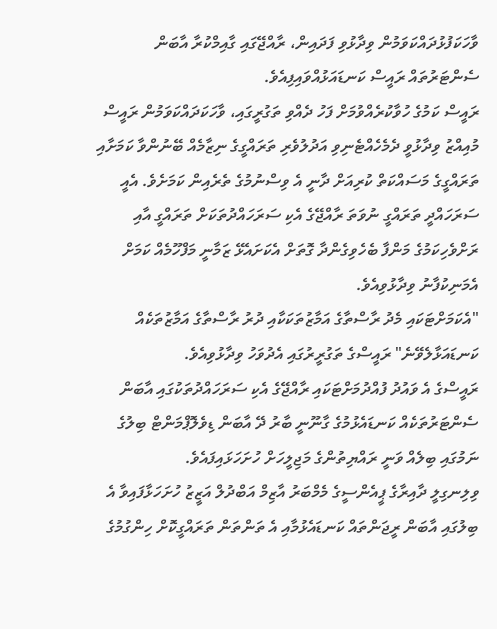ވާހަކަފުޅުދައްކަވަމުން ވިދާޅުވި ފަދައިން، ރާއްޖޭގައި ގާއިމްކުރާ އާބަން ސެންޓަރުތައް ރައީސް ކަނޑައަޅުއްވައިފިއެވެ.
ރައީސް ކަމުގެ ހުވާކުރެއްވުމަށް ފަހު ދެއްވި ތަގުރީގައި، ވާހަކަދައްކަވަމުން ރައީސް މުއިއްޒު ވިދާޅުވީ ދެމެހެއްޓެނިވި އަދުލުވެރި ތަރައްގީގެ ނިޒާމެއް ބޭނުންވާ ކަމަށާއި ތަރައްގީގެ މަސައްކަތް ކުރިއަށް ދާނީ އެ ވިސްނުމުގެ ތެރެއިން ކަމަށެވެ. އެއީ ސަރަހައްދީ ތަރައްގީ ނުވަތަ ރާއްޖޭގެ އެކި ސަރަހައްދުތަކަށް ތަރައްގީ އާއި ރަށްވެހިކަމުގެ މަންފާ ބެހެވިގެންދާ ގޮތަށް އެކަށައެޅޭ ޒަމާނީ މަފްހޫމެއް ކަމަށް އެމަނިކުފާނު ވިދާޅުވިއެވެ.
"އެކަމަށްޓަކައި މެދު ރާސްތާގެ އަމާޒުތަކަކާއި ދުރު ރާސްތާގެ އަމާޒުތަކެއް ކަނޑައަޅާލެވޭނެ" ރައީސްގެ ތަގުރީރުގައި އެދުވަހު ވިދާޅުވިއެވެ.
ރައީސްގެ އެ ވައުދު ފުއްދުމަށްޓަކައި ރާއްޖޭގެ އެކި ސަރަހައްދުތަކުގައި އާބަން ސެންޓަރުތަކެއް ކަނޑައެޅުމުގެ ގާނޫނީ ބާރު ދޭ އާބަން ޑިވެލޮޕްމަންޓް ބިލުގެ ނަމުގައި ބިލެއް ވަނީ ރައްޔިތުންގެ މަޖިލީހަށް ހުށަހަޅައިފައެވެ.
ވިލިނގިލީ ދާއިރާގެ ޕީއެންސީގެ މެމްބަރު އާޒިމް އަބްދުލް އަޒީޒު ހުށަހަޅާފައިވާ އެ ބިލުގައި އާބަން ރީޖަންތައް ކަނޑައެޅުމާއި އެ ތަންތަން ތަރައްގީކޮށް ހިންގުމުގެ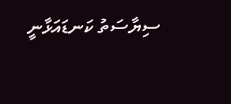ސިޔާސަތު ކަނޑައަޅާނީ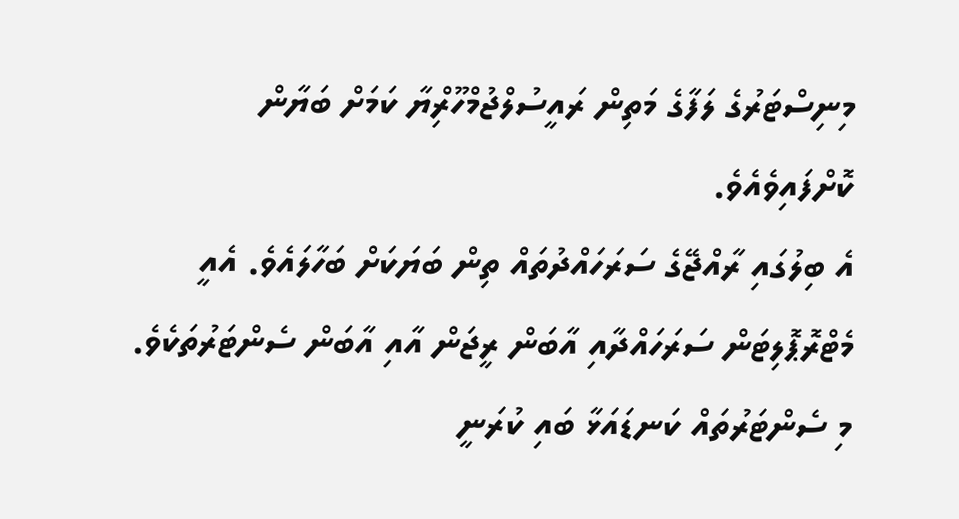މިނިސްޓަރުގެ ލަފާގެ މަތިން ރައީސުލްޖުމްހޫރިްޔާ ކަމަށް ބަޔާން ކޮށްފައިވެއެވެ.
އެ ބިލުގައި ރާއްޖޭގެ ސަރަހައްދުތައް ތިން ބަޔަކަށް ބަހާލައެވެ. އެއީ މެޓްރޮޕޮލިޓަން ސަރަހައްދާއި އާބަން ރީޖަން އާއި އާބަން ސެންޓަރުތަކެވެ. މި ސެންޓަރުތައް ކަނޑައަޅާ ބައި ކުރަނީ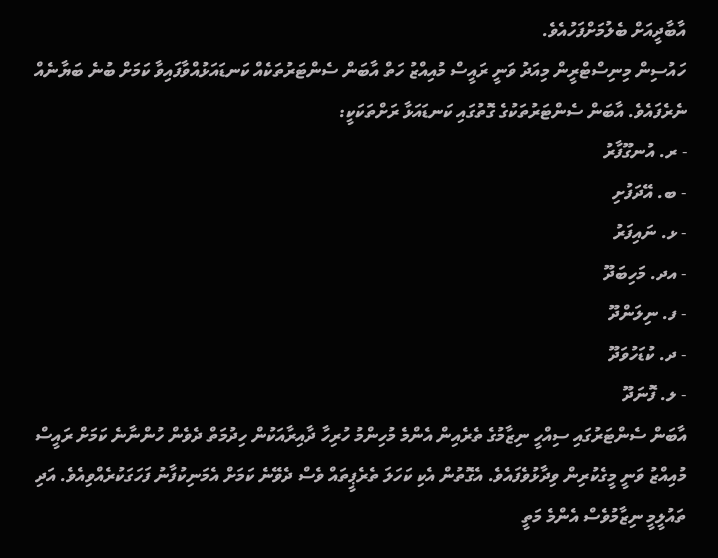އާބާދީއަށް ބެލުމަށްފަހުއެވެ.
ހައުސިން މިނިސްޓްރީން މިއަދު ވަނީ ރައީސް މުއިއްޒު ހަތް އާބަން ސެންޓަރުތަކެއް ކަނޑައަޅުއްވާފައިވާ ކަމަށް ބުނެ ބަޔާނެއް ނެރެފައެވެ. އާބަން ސެންޓަރުތަކުގެ ގޮތުގައި ކަނޑައަޅާ ރަށްތަކަކީ:
- ރ. އުނގޫފާރު
- ބ. އޭދަފުށި
- ޅ. ނައިފަރު
- އދ. މަހިބަދޫ
- ފ. ނިލަންދޫ
- ދ. ކުޑަހުވަދޫ
- ލ. ފޮނަދޫ
އާބަން ސެންޓަރުގައި ސިއްހީ ނިޒާމުގެ ތެރެއިން އެންމެ މުހިންމު ހުރިހާ ދާއިރާއަކުން ހިދުމަތް ދެވެން ހުންނާނެ ކަމަށް ރައީސް މުއިއްޒު ވަނީ މީގެކުރިން ވިދާޅުވެފައެވެ. އެގޮތުން އެކި ކަހަލަ ތެރެޕީތައް ވެސް ދެވޭނެ ކަމަށް އެމަނިކުފާނު ފަހަގަކުރެއްވިއެވެ. އަދި ތައުލީމީ ނިޒާމުވެސް އެންމެ މަތީ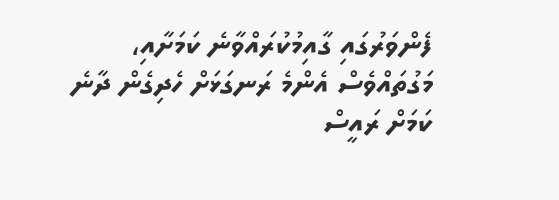ފެންވަރުގައި ގާއިމުކުރައްވާނެ ކަމަށާއި، މަގުތައްވެސް އެންމެ ރަނގަޅަށް ހެދިގެން ދާނެ ކަމަށް ރައީސް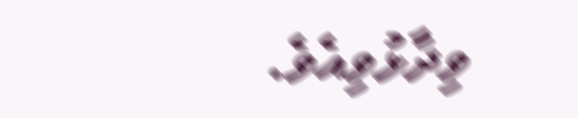ވިދާޅުވިއެވެ.